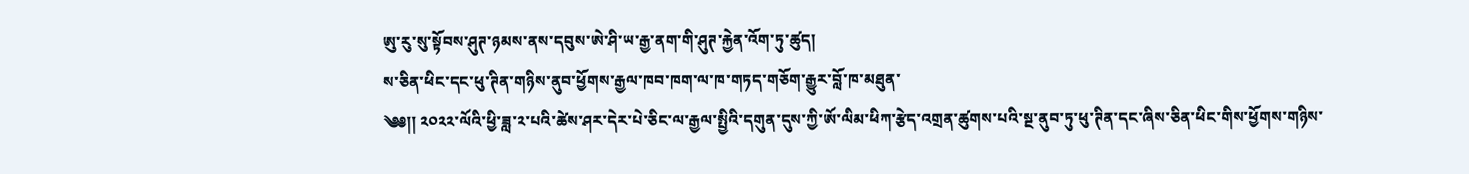ཨུ་རུ་སུ་སྟོབས་ཤུཊ་ཉམས་ནས་དབུས་ཨེ་ཤི་ཡ་རྒྱ་ནག་གི་ཤུཊ་རྐྱེན་འོག་ཏུ་ཚུད།
ས་ཅིན་ཕིང་དང་ཕུ་ཊིན་གཉིས་ནུབ་ཕྱོགས་རྒྱལ་ཁབ་ཁག་ལ་ཁ་གཏད་གཅོག་རྒྱུར་བློ་ཁ་མཐུན་
༄༅།། ༢༠༢༢་ལོའི་ཕྱི་ཟླ་༢་པའི་ཚེས་ཤར་དེར་པེ་ཅིང་ལ་རྒྱལ་སྤྱིའི་དགུན་དུས་ཀྱི་ཨོ་ལིམ་ཕིཀ་རྩེད་འགྲན་ཚུགས་པའི་སྔ་ནུབ་ཏུ་ཕུ་ཊིན་དང་ཞིས་ཅིན་ཕིང་གིས་ཕྱོགས་གཉིས་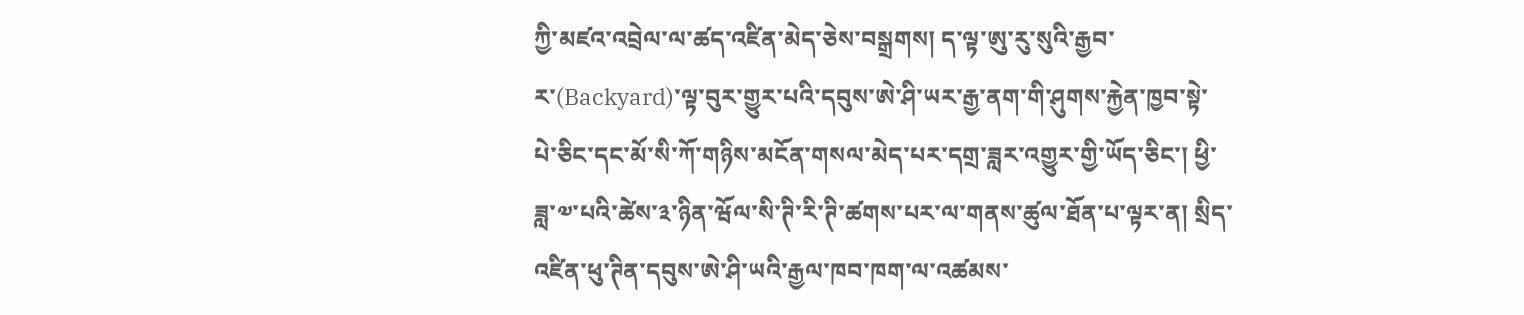ཀྱི་མཛའ་འབྲེལ་ལ་ཚད་འཛིན་མེད་ཅེས་བསྒྲགས། ད་ལྟ་ཨུ་རུ་སུའི་རྒྱབ་ར་(Backyard)་ལྟ་བུར་གྱུར་པའི་དབུས་ཨེ་ཤི་ཡར་རྒྱ་ནག་གི་ཤུགས་རྐྱེན་ཁྱབ་སྟེ་པེ་ཅིང་དང་མོ་སི་ཀོ་གཉིས་མངོན་གསལ་མེད་པར་དགྲ་ཟླར་འགྱུར་གྱི་ཡོད་ཅིང་། ཕྱི་ཟླ་༧་པའི་ཚེས་༣་ཉིན་ཝོལ་སི་ཊི་རི་ཊི་ཚགས་པར་ལ་གནས་ཚུལ་ཐོན་པ་ལྟར་ན། སྲིད་འཛིན་ཕུ་ཊིན་དབུས་ཨེ་ཤི་ཡའི་རྒྱལ་ཁབ་ཁག་ལ་འཚམས་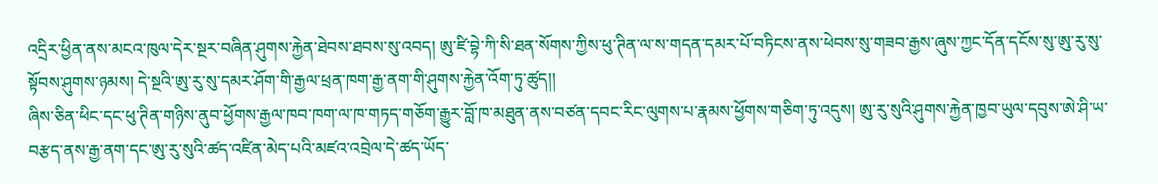འདྲིར་ཕྱིན་ནས་མངའ་ཁུལ་དེར་སྔར་བཞིན་ཤུགས་རྐྱེན་ཐེབས་ཐབས་སུ་འབད། ཨུ་ཛི་བྷེ་ཀི་སི་ཐན་སོགས་ཀྱིས་ཕུ་ཊིན་ལ་ས་གདན་དམར་པོ་བཏིངས་ནས་ཕེབས་སུ་གཟབ་རྒྱས་ཞུས་ཀྱང་དོན་དངོས་སུ་ཨུ་རུ་སུ་སྟོབས་ཤུགས་ཉམས། དེ་སྔའི་ཨུ་རུ་སུ་དམར་ཤོག་གི་རྒྱལ་ཕྲན་ཁག་རྒྱ་ནག་གི་ཤུགས་རྐྱེན་འོག་ཏུ་ཚུད།།
ཞིས་ཅིན་ཕིང་དང་ཕུ་ཊིན་གཉིས་ནུབ་ཕྱོགས་རྒྱལ་ཁབ་ཁག་ལ་ཁ་གཏད་གཅོག་རྒྱུར་བློ་ཁ་མཐུན་ནས་བཙན་དབང་རིང་ལུགས་པ་རྣམས་ཕྱོགས་གཅིག་ཏུ་འདུས། ཨུ་རུ་སུའི་ཤུགས་རྐྱེན་ཁྱབ་ཡུལ་དབུས་ཨེ་ཤི་ཡ་བརྩད་ནས་རྒྱ་ནག་དང་ཨུ་རུ་སུའི་ཚད་འཛིན་མེད་པའི་མཛའ་འབྲེལ་དེ་ཚད་ཡོད་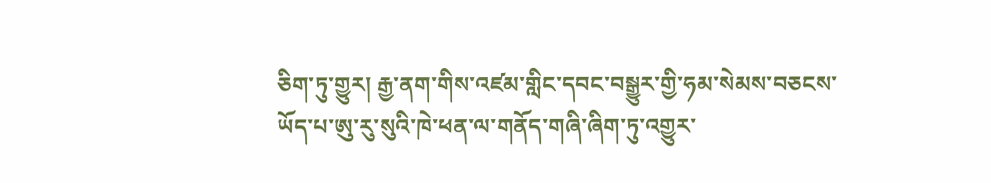ཅིག་ཏུ་གྱུར། རྒྱ་ནག་གིས་འཛམ་གླིང་དབང་བསྒྱུར་གྱི་ཧམ་སེམས་བཅངས་ཡོད་པ་ཨུ་རུ་སུའི་ཁེ་ཕན་ལ་གནོད་གཞི་ཞིག་ཏུ་འགྱུར་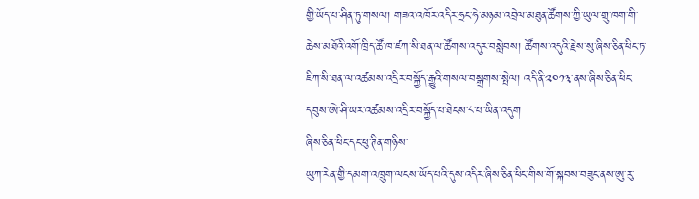གྱི་ཡོད་པ་ཤིན་ཏུ་གསལ། གཟའ་འཁོར་འདིར་ཧྲང་ཧེ་མཉམ་འབྲེལ་མཐུན་ཚོགས་ཀྱི་ཡུལ་གྲུ་ཁག་གི་ཆེས་མཐོའི་འགོ་ཁྲིད་ཚོ་ཁ་ཛཀ་སི་ཐན་ལ་ཚོགས་འདུར་བསླེབས། ཚོགས་འདུའི་རྗེས་སུ་ཞིས་ཅིན་ཕིང་ཏ་ཇིཀ་སི་ཐན་ལ་འཚམས་འདྲིར་བསྐྱོད་རྒྱུའི་གསལ་བསྒྲགས་སྤེལ། འདི་ནི་༢༠༡༣་ནས་ཞིས་ཅིན་ཕིང་དབུས་ཨེ་ཤི་ཡར་འཚམས་འདྲིར་བསྐྱོད་པ་ཐེངས་༨་པ་ཡིན་འདུག
ཞིས་ཅིན་ཕིང་དང་ཕུ་ཊིན་གཉིས་
ཡུཀ་རེན་གྱི་དམག་འཁྲུག་ལངས་ཡོད་པའི་དུས་འདིར་ཞིས་ཅིན་ཕིང་གིས་གོ་སྐབས་བཟུང་ནས་ཨུ་རུ་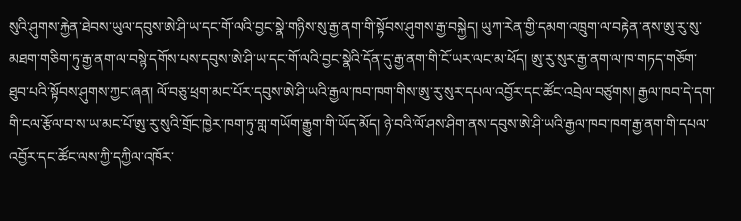སུའི་ཤུགས་རྐྱེན་ཐེབས་ཡུལ་དབུས་ཨེ་ཤི་ཡ་དང་གོ་ལའི་བྱང་སྣེ་གཉིས་སུ་རྒྱ་ནག་གི་སྟོབས་ཤུགས་རྒྱ་བསྐྱེད། ཡུཀ་རེན་གྱི་དམག་འཁྲུག་ལ་བརྟེན་ནས་ཨུ་རུ་སུ་མཐག་གཅིག་ཏུ་རྒྱ་ནག་ལ་བསྙེ་དགོས་པས་དབུས་ཨེ་ཤི་ཡ་དང་གོ་ལའི་བྱང་སྣེའི་དོན་དུ་རྒྱ་ནག་གི་ངོ་ཡར་ལང་མ་ཕོད། ཨུ་རུ་སུར་རྒྱ་ནག་ལ་ཁ་གཏད་གཅོག་ཐུབ་པའི་སྟོབས་ཤུགས་ཀྱང་ཞན། ལོ་བཅུ་ཕྲག་མང་པོར་དབུས་ཨེ་ཤི་ཡའི་རྒྱལ་ཁབ་ཁག་གིས་ཨུ་རུ་སུར་དཔལ་འབྱོར་དང་ཚོང་འབྲེལ་བཙུགས། རྒྱལ་ཁབ་དེ་དག་གི་ངལ་རྩོལ་བ་ས་ཡ་མང་པོ་ཨུ་རུ་སུའི་གྲོང་ཁྱེར་ཁག་ཏུ་གླ་གཡོག་རྒྱུག་གི་ཡོད་མོད། ཉེ་བའི་ལོ་ཤས་ཤིག་ནས་དབུས་ཨེ་ཤི་ཡའི་རྒྱལ་ཁབ་ཁག་རྒྱ་ནག་གི་དཔལ་འབྱོར་དང་ཚོང་ལས་ཀྱི་དཀྱིལ་འཁོར་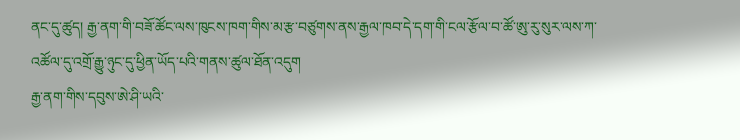ནང་དུ་ཚུད། རྒྱ་ནག་གི་བཟོ་ཚོང་ལས་ཁུངས་ཁག་གིས་མ་རྩ་བཙུགས་ནས་རྒྱལ་ཁབ་དེ་དག་གི་ངལ་རྩོལ་བ་ཚོ་ཨུ་རུ་སུར་ལས་ཀ་འཚོལ་དུ་འགྲོ་རྒྱུ་ཉུང་དུ་ཕྱིན་ཡོད་པའི་གནས་ཚུལ་ཐོན་འདུག
རྒྱ་ནག་གིས་དབུས་ཨེ་ཤི་ཡའི་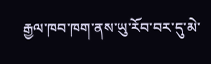རྒྱལ་ཁབ་ཁག་ནས་ཡུ་རོབ་བར་དུ་མེ་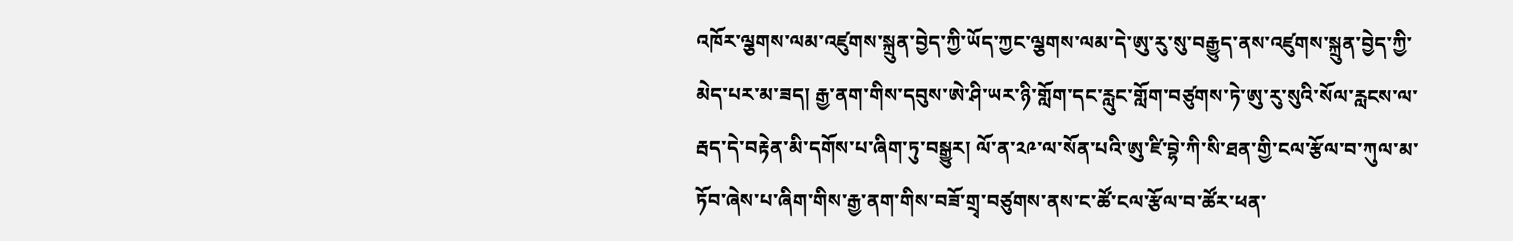འཁོར་ལྕགས་ལམ་འཛུགས་སྐྲུན་བྱེད་ཀྱི་ཡོད་ཀྱང་ལྕགས་ལམ་དེ་ཨུ་རུ་སུ་བརྒྱུད་ནས་འཛུགས་སྐྲུན་བྱེད་ཀྱི་མེད་པར་མ་ཟད། རྒྱ་ནག་གིས་དབུས་ཨེ་ཤི་ཡར་ཉི་གློག་དང་རླུང་གློག་བཙུགས་ཏེ་ཨུ་རུ་སུའི་སོལ་རླངས་ལ་རྦད་དེ་བརྟེན་མི་དགོས་པ་ཞིག་ཏུ་བསྒྱུར། ལོ་ན་༢༩་ལ་སོན་པའི་ཨུ་ཛི་བྷེ་ཀི་སི་ཐན་གྱི་ངལ་རྩོལ་བ་ཀུལ་མ་ཏོབ་ཞེས་པ་ཞིག་གིས་རྒྱ་ནག་གིས་བཟོ་གྲྭ་བཙུགས་ནས་ང་ཚོ་ངལ་རྩོལ་བ་ཚོར་ཕན་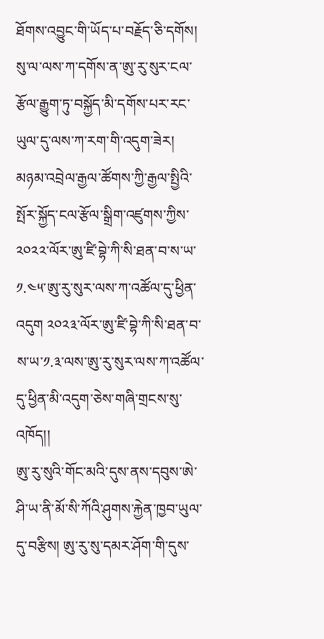ཐོགས་འབྱུང་གི་ཡོད་པ་བརྗོད་ཅི་དགོས། སུ་ལ་ལས་ཀ་དགོས་ན་ཨུ་རུ་སུར་ངལ་རྩོལ་རྒྱུག་ཏུ་བསྐྱོད་མི་དགོས་པར་རང་ཡུལ་དུ་ལས་ཀ་རག་གི་འདུག་ཟེར། མཉམ་འབྲེལ་རྒྱལ་ཚོགས་ཀྱི་རྒྱལ་སྤྱིའི་སྤོར་སྐྱོད་ངལ་རྩོལ་སྒྲིག་འཛུགས་ཀྱིས་༢༠༢༢་ལོར་ཨུ་ཛི་བྷེ་ཀི་སི་ཐན་བ་ས་ཡ་༡.༤༥་ཨུ་རུ་སུར་ལས་ཀ་འཚོལ་དུ་ཕྱིན་འདུག ༢༠༢༣་ལོར་ཨུ་ཛི་བྷེ་ཀི་སི་ཐན་བ་ས་ཡ་༡.༣་ལས་ཨུ་རུ་སུར་ལས་ཀ་འཚོལ་དུ་ཕྱིན་མི་འདུག་ཅེས་གཞི་གྲངས་སུ་འཁོད།།
ཨུ་རུ་སུའི་གོང་མའི་དུས་ནས་དབུས་ཨེ་ཤི་ཡ་ནི་མོ་སི་ཀོའི་ཤུགས་རྐྱེན་ཁྱབ་ཡུལ་དུ་བརྩིས། ཨུ་རུ་སུ་དམར་ཤོག་གི་དུས་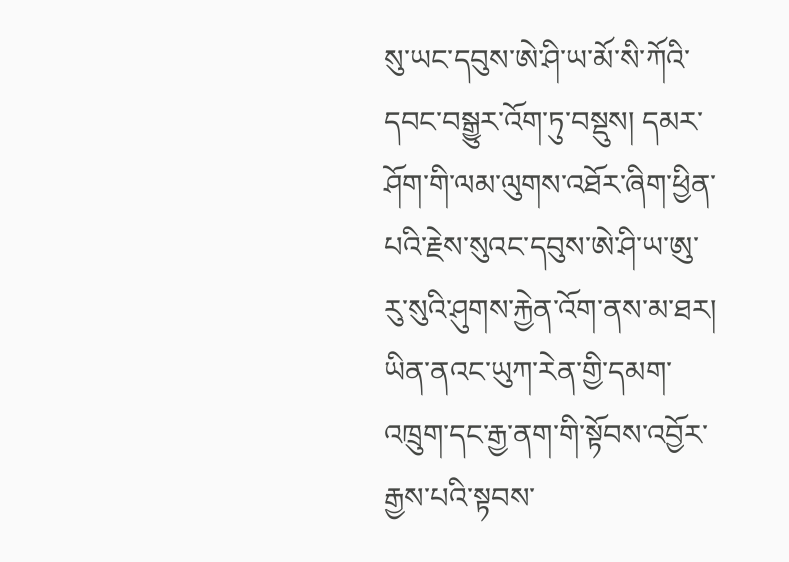སུ་ཡང་དབུས་ཨེ་ཤི་ཡ་མོ་སི་ཀོའི་དབང་བསྒྱུར་འོག་ཏུ་བསྡུས། དམར་ཤོག་གི་ལམ་ལུགས་འཐོར་ཞིག་ཕྱིན་པའི་རྗེས་སུའང་དབུས་ཨེ་ཤི་ཡ་ཨུ་རུ་སུའི་ཤུགས་རྐྱེན་འོག་ནས་མ་ཐར། ཡིན་ནའང་ཡུཀ་རེན་གྱི་དམག་འཁྲུག་དང་རྒྱ་ནག་གི་སྟོབས་འབྱོར་རྒྱས་པའི་སྟབས་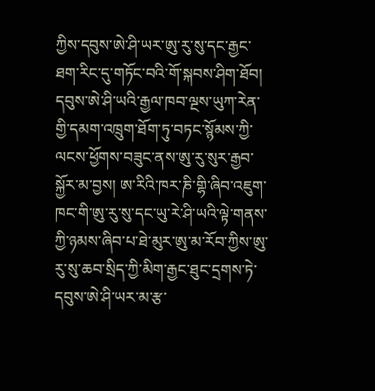ཀྱིས་དབུས་ཨེ་ཤི་ཡར་ཨུ་རུ་སུ་དང་རྒྱང་ཐག་རིང་དུ་གཏོང་བའི་གོ་སྐབས་ཤིག་ཐོབ། དབུས་ཨེ་ཤི་ཡའི་རྒྱལ་ཁབ་ལྔས་ཡུཀ་རེན་གྱི་དམག་འཁྲུག་ཐོག་ཏུ་བཏང་སྙོམས་ཀྱི་ལངས་ཕྱོགས་བཟུང་ནས་ཨུ་རུ་སུར་རྒྱབ་སྐྱོར་མ་བྱས། ཨ་རིའི་ཁར་ཎི་གྷི་ཞིབ་འཇུག་ཁང་གི་ཨུ་རུ་སུ་དང་ཡུ་རེ་ཤི་ཡའི་ལྟེ་གནས་ཀྱི་ཉམས་ཞིབ་པ་ཐེ་མུར་ཨུ་མ་རོབ་ཀྱིས་ཨུ་རུ་སུ་ཆབ་སྲིད་ཀྱི་མིག་རྒྱང་ཐུང་དྲགས་ཏེ་དབུས་ཨེ་ཤི་ཡར་མ་རྩ་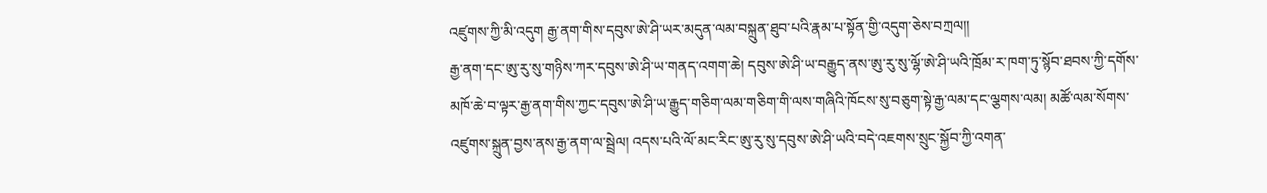འཛུགས་ཀྱི་མི་འདུག རྒྱ་ནག་གིས་དབུས་ཨེ་ཤི་ཡར་མདུན་ལམ་བསྐྲུན་ཐུབ་པའི་རྣམ་པ་སྟོན་གྱི་འདུག་ཅེས་བཀྲལ།།
རྒྱ་ནག་དང་ཨུ་རུ་སུ་གཉིས་ཀར་དབུས་ཨེ་ཤི་ཡ་གནད་འགག་ཆེ། དབུས་ཨེ་ཤི་ཡ་བརྒྱུད་ནས་ཨུ་རུ་སུ་ལྷོ་ཨེ་ཤི་ཡའི་ཁྲོམ་ར་ཁག་ཏུ་སྙོབ་ཐབས་ཀྱི་དགོས་མཁོ་ཆེ་བ་ལྟར་རྒྱ་ནག་གིས་ཀྱང་དབུས་ཨེ་ཤི་ཡ་རྒྱུད་གཅིག་ལམ་གཅིག་གི་ལས་གཞིའི་ཁོངས་སུ་བཅུག་སྟེ་རྒྱ་ལམ་དང་ལྕགས་ལམ། མཚོ་ལམ་སོགས་འཛུགས་སྐྲུན་བྱས་ནས་རྒྱ་ནག་ལ་སྦྲེལ། འདས་པའི་ལོ་མང་རིང་ཨུ་རུ་སུ་དབུས་ཨེ་ཤི་ཡའི་བདེ་འཇགས་སྲུང་སྐྱོབ་ཀྱི་འགན་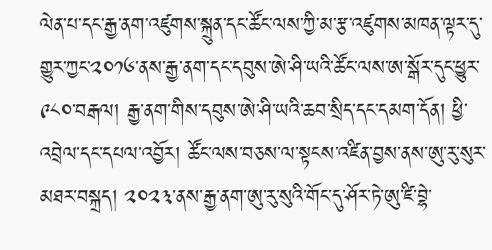ལེན་པ་དང་རྒྱ་ནག་འཛུགས་སྐྲུན་དང་ཚོང་ལས་ཀྱི་མ་རྩ་འཛུགས་མཁན་ལྟར་དུ་གྱུར་ཀྱང་༢༠༡༦་ནས་རྒྱ་ནག་དང་དབུས་ཨེ་ཤི་ཡའི་ཚོང་ལས་ཨ་སྒོར་དུང་ཕྱུར་༩༨༠་བརྒལ། རྒྱ་ནག་གིས་དབུས་ཨེ་ཤི་ཡའི་ཆབ་སྲིད་དང་དམག་དོན། ཕྱི་འབྲེལ་དང་དཔལ་འབྱོར། ཚོང་ལས་བཅས་ལ་སྟངས་འཛིན་བྱས་ནས་ཨུ་རུ་སུར་མཐར་བསྐྲད། ༢༠༢༣་ནས་རྒྱ་ནག་ཨུ་རུ་སུའི་གོང་དུ་ཤོར་ཏེ་ཨུ་ཛི་བྷེ་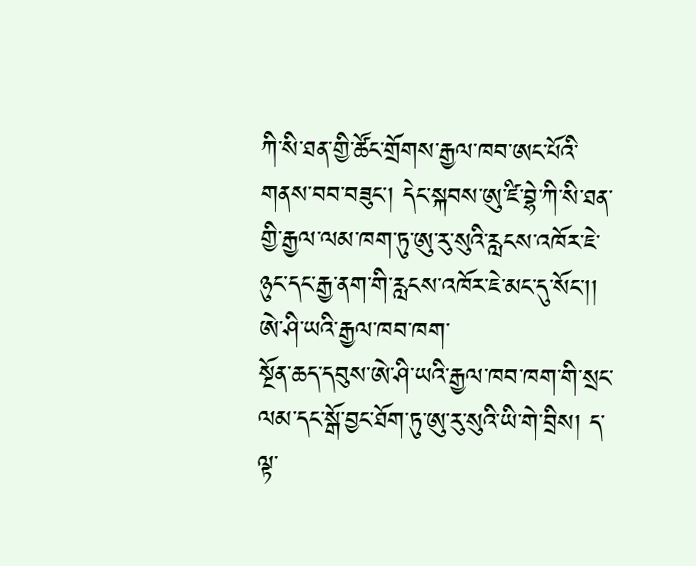ཀི་སི་ཐན་གྱི་ཚོང་གྲོགས་རྒྱལ་ཁབ་ཨང་པོའི་གནས་བབ་བཟུང་། དེང་སྐབས་ཨུ་ཛི་བྷེ་ཀི་སི་ཐན་གྱི་རྒྱལ་ལམ་ཁག་ཏུ་ཨུ་རུ་སུའི་རླངས་འཁོར་ཇེ་ཉུང་དང་རྒྱ་ནག་གི་རླངས་འཁོར་ཇེ་མང་དུ་སོང་།།
ཨེ་ཤི་ཡའི་རྒྱལ་ཁབ་ཁག་
སྔོན་ཆད་དབུས་ཨེ་ཤི་ཡའི་རྒྱལ་ཁབ་ཁག་གི་སྲང་ལམ་དང་སྒོ་བྱང་ཐོག་ཏུ་ཨུ་རུ་སུའི་ཡི་གེ་བྲིས། ད་ལྟ་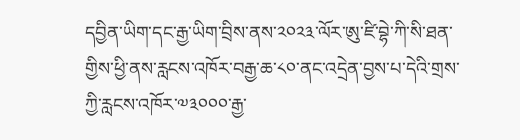དབྱིན་ཡིག་དང་རྒྱ་ཡིག་བྲིས་ནས་༢༠༢༣་ལོར་ཨུ་ཛི་བྷེ་ཀི་སི་ཐན་གྱིས་ཕྱི་ནས་རླངས་འཁོར་བརྒྱ་ཆ་༨༠་ནང་འདྲེན་བྱས་པ་དེའི་གྲས་ཀྱི་རླངས་འཁོར་༧༣༠༠༠་རྒྱ་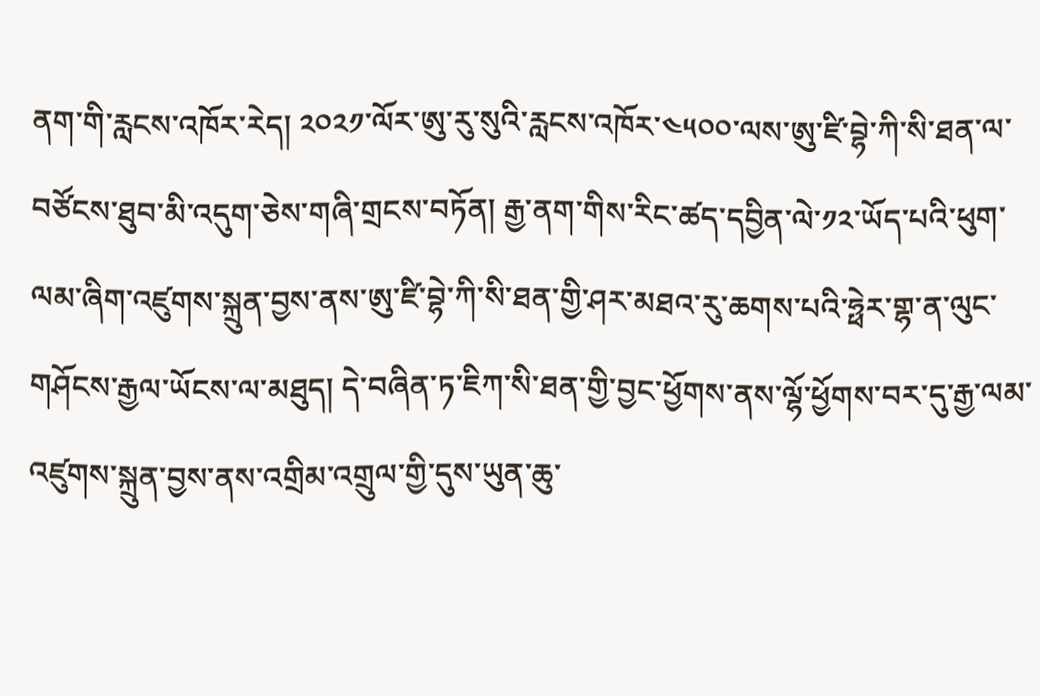ནག་གི་རླངས་འཁོར་རེད། ༢༠༢༡་ལོར་ཨུ་རུ་སུའི་རླངས་འཁོར་༤༥༠༠་ལས་ཨུ་ཛི་བྷེ་ཀི་སི་ཐན་ལ་བཙོངས་ཐུབ་མི་འདུག་ཅེས་གཞི་གྲངས་བཏོན། རྒྱ་ནག་གིས་རིང་ཚད་དབྱིན་ལེ་༡༢་ཡོད་པའི་ཕུག་ལམ་ཞིག་འཛུགས་སྐྲུན་བྱས་ནས་ཨུ་ཛི་བྷེ་ཀི་སི་ཐན་གྱི་ཤར་མཐའ་རུ་ཆགས་པའི་ཧྥེར་གྷ་ན་ལུང་གཤོངས་རྒྱལ་ཡོངས་ལ་མཐུད། དེ་བཞིན་ཏ་ཇིཀ་སི་ཐན་གྱི་བྱང་ཕྱོགས་ནས་ལྷོ་ཕྱོགས་བར་དུ་རྒྱ་ལམ་འཛུགས་སྐྲུན་བྱས་ནས་འགྲིམ་འགྲུལ་གྱི་དུས་ཡུན་ཆུ་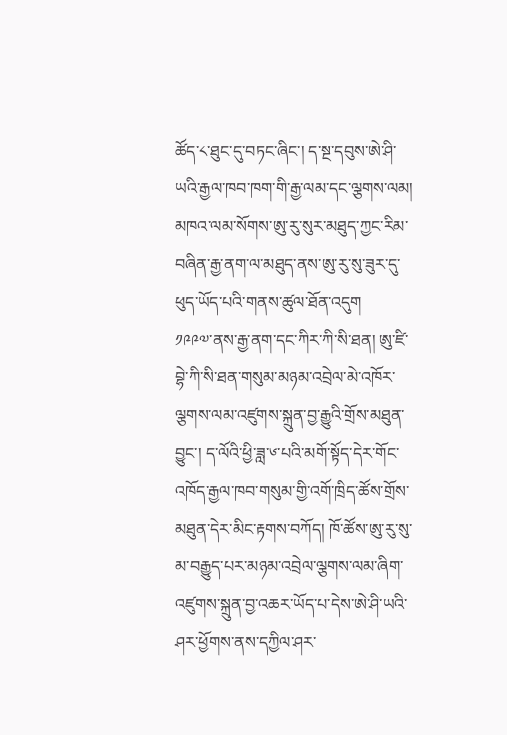ཚོད་༨་ཐུང་དུ་བཏང་ཞིང་། ད་སྔ་དབུས་ཨེ་ཤི་ཡའི་རྒྱལ་ཁབ་ཁག་གི་རྒྱ་ལམ་དང་ལྕགས་ལམ། མཁའ་ལམ་སོགས་ཨུ་རུ་སུར་མཐུད་ཀྱང་རིམ་བཞིན་རྒྱ་ནག་ལ་མཐུད་ནས་ཨུ་རུ་སུ་ཟུར་དུ་ཕུད་ཡོད་པའི་གནས་ཚུལ་ཐོན་འདུག
༡༩༩༧་ནས་རྒྱ་ནག་དང་ཀིར་ཀི་སི་ཐན། ཨུ་ཛི་བྷེ་ཀི་སི་ཐན་གསུམ་མཉམ་འབྲེལ་མེ་འཁོར་ལྕགས་ལམ་འཛུགས་སྐྲུན་བྱ་རྒྱུའི་གྲོས་མཐུན་བྱུང་། ད་ལོའི་ཕྱི་ཟླ་༦་པའི་མགོ་སྟོད་དེར་གོང་འཁོད་རྒྱལ་ཁབ་གསུམ་གྱི་འགོ་ཁྲིད་ཚོས་གྲོས་མཐུན་དེར་མིང་རྟགས་བཀོད། ཁོ་ཚོས་ཨུ་རུ་སུ་མ་བརྒྱུད་པར་མཉམ་འབྲེལ་ལྕགས་ལམ་ཞིག་འཛུགས་སྐྲུན་བྱ་འཆར་ཡོད་པ་དེས་ཨེ་ཤི་ཡའི་ཤར་ཕྱོགས་ནས་དཀྱིལ་ཤར་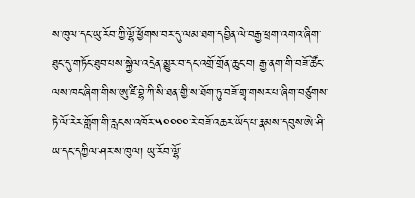ས་ཁུལ་དང་ཡུ་རོབ་ཀྱི་ལྷོ་ཕྱོགས་བར་དུ་ལམ་ཐག་དབྱིན་ལེ་བརྒྱ་ཕྲག་འགའ་ཞིག་ཐུང་དུ་གཏོང་ཐུབ་པས་སྐྱེལ་འདྲེན་མྱུར་བ་དང་འགྲོ་གྲོན་ཆུང་བ། རྒྱ་ནག་གི་བཟོ་ཚོང་ལས་ཁང་ཞིག་གིས་ཨུ་ཛི་བྷེ་ཀི་སི་ཐན་གྱི་ས་ཐོག་ཏུ་བཟོ་གྲྭ་གསར་པ་ཞིག་བཙུགས་ཏེ་ལོ་རེར་གློག་གི་རླངས་འཁོར་༥༠༠༠༠་རེ་བཟོ་འཆར་ཡོད་པ་རྣམས་དབུས་ཨེ་ཤི་ཡ་དང་དཀྱིལ་ཤར་ས་ཁུལ། ཡུ་རོབ་ལྷོ་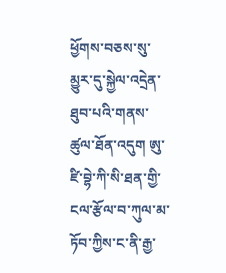ཕྱོགས་བཅས་སུ་མྱུར་དུ་སྐྱེལ་འདྲེན་ཐུབ་པའི་གནས་ཚུལ་ཐོན་འདུག ཨུ་ཛི་བྷེ་ཀི་སི་ཐན་གྱི་ངལ་རྩོལ་བ་ཀུལ་མ་ཏོབ་ཀྱིས་ང་ནི་རྒྱ་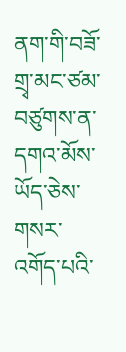ནག་གི་བཟོ་གྲྭ་མང་ཙམ་བཙུགས་ན་དགའ་མོས་ཡོད་ཅེས་གསར་འགོད་པའི་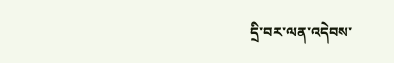དྲི་བར་ལན་འདེབས་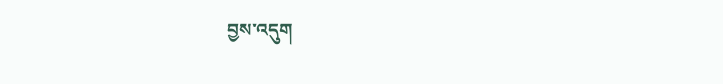བྱས་འདུག